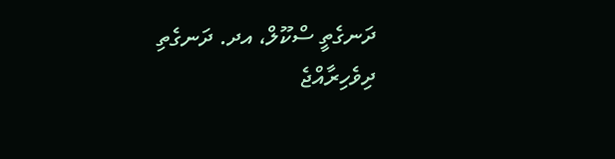ދަނގެތީ ސްކޫލް، އދ. ދަނގެތި
ދިވެހިރާއްޖެ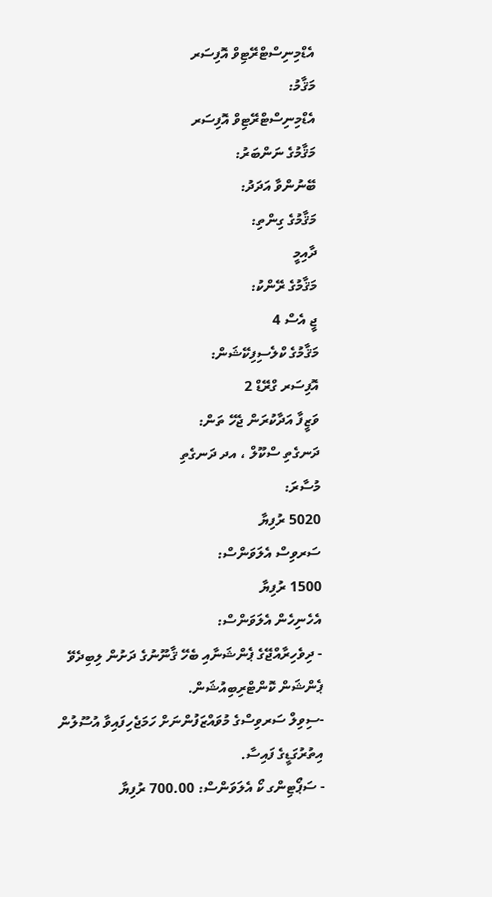އެޑްމިނިސްޓްރޭޓިވް އޮފިސަރ
މަޤާމު:
އެޑްމިނިސްޓްރޭޓިވް އޮފިސަރ
މަޤާމުގެ ނަންބަރު:
ބޭނުންވާ އަދަދު:
މަޤާމުގެ ގިންތި:
ދާއިމީ
މަޤާމުގެ ރޭންކު:
ޖީ އެސް 4
މަޤާމުގެ ކްލެސިފިކޭޝަން:
އޮފިސަރ ގްރޭޑް 2
ވަޒީފާ އަދާކުރަން ޖެހޭ ތަން:
ދަނގެތި ސްކޫލް ، އދ ދަނގެތި
މުސާރަ:
5020 ރުފިޔާ
ސަރވިސް އެލަވަންސް:
1500 ރުފިޔާ
އެހެނިހެން އެލަވަންސް:
- ދިވެހިރާއްޖޭގެ ޕެންޝަނާއި ބެހޭ ޤާނޫނުގެ ދަށުން ލިބިދެވޭ ޕެންޝަން ކޮންޓްރިބިއުޝަން.
-ސިވިލް ސަރވިސްގެ މުވައްޒަފުންނަށް ހަމަޖެހިފައިވާ އުސޫލުން އިތުރުގަޑީގެ ފައިސާ.
- ސަޕޯޓިންގ ކޯ އެލަވަންސް: 700.00 ރުފިޔާ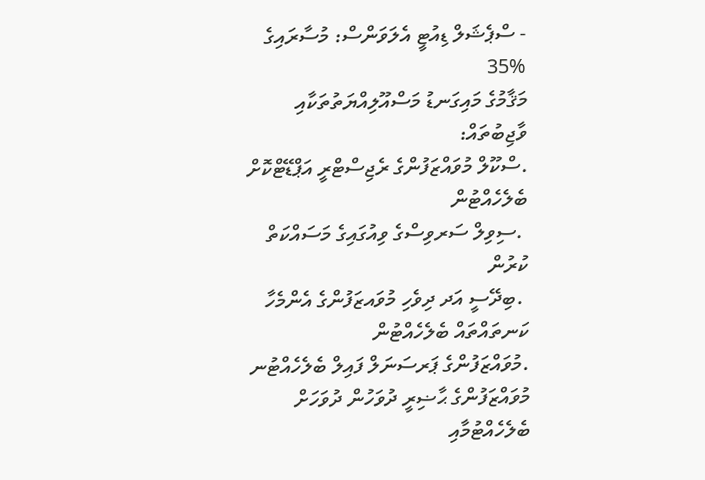- ސްޕެޝަލް ޑިއުޓީ އެލަވަންސް: މުސާރައިގެ %35
މަޤާމުގެ މައިގަނޑު މަސްއޫލިއްޔަތުތަކާއި ވާޖިބުތައް:
.ސްކޫލް މުވައްޒަފުންގެ ރެޖިސްޓްރީ އަޕްޑޭޓްކޮށް ބެލެހެއްޓުން
 .ސިވިލް ސަރވިސްގެ ވިއުގައިގެ މަސައްކަތް ކުރުން
 .ބިދޭސީ އަދ ދިވެހި މުވައޒަފުންގެ އެންމެހާ ކަނތައްތައް ބެލެހެއްޓުން
.މުވައްޒަފުންގެ ޕަރސަނަލް ފައިލް ބެލެހެއްޓުނ
މުވައްޒަފުންގެ ޙާޟިރީ ދުވަހުން ދުވަހަށް ބެލެހެއްޓުމާއި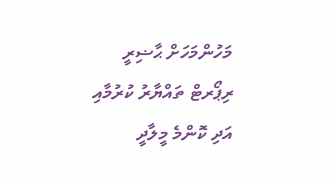މަހުންމަހަށް ޙާޟިރީ ރިޕޯރޓް ތައްޔާރު ކުރުމާއި އަދި ކޮންމެ މީލާދީ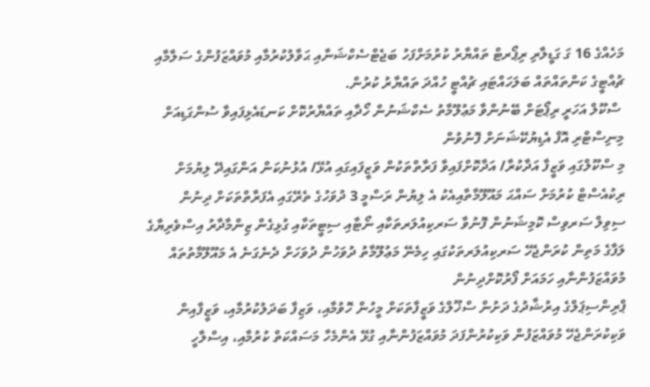މަހެއްގެ 16 ގަ ގަޑީލާރި ރިޕޯރޓް ތައްޔާރު ކުރުމަށްފަހު ބަޖެޓްސެކްޝަނާއި ޙަވާލުކުރުމާއި މުވައްޒަފުންގެ ސަލާމާއި ޗުއްޓީގެ ކަންތައްތައް ބަލަހައްޓައި ޗުއްޓީ ހުއްދަ ތައްޔާރު ކުރުން.
 ސްކޫލް އަހަރީ ރިޕޯޓަށް ބޭނުންވާ މަޢުލޫމާތު ސެކްޝަނުން ހޯދާއި ތައްޔާރުކޮށް ކަނޑައެޅިފައިވާ ސުންގަޑިއަށް މިނިސްޓްރި އޮފް އެޑިޔުކޭޝަނަށް ފޮނުވުން
މި ސްކޫލްގައި ވަޒީފާ އަދާކުރާ/ އަދާކޮށްފައިވާ ފަރާތްތަކުން ވަޒީފައިގައި އުޅޭ/ އުޅުނުކަން އަންގައިދޭ ލިޔުމަށް ރިކުއެސްޓް ކުރުމަށް ސައްޙަ މައޫލޫމާތާއިއެކު އެ ލިޔުން ރަސްމީ 3 ދުވަހުގެ ތެރޭގައި އެފަރާތްތަކަށް ދިނުން
ސިވިލް ސަރވިސް ކޮމިޝަނުން ފޮނުވާ ސަރކިއުލަރތަކާއި ނޯޓާއި ސިޓީތަކާއި ގުޅިގެން ޒިންމާދާރު އިސްވެރިޔާގެ ލަފާގެ މަތިން ކުރަންޖެހޭ ސަރކިއުލަރތަކުގައި ހިމެނޭ މަޢުލޫމާތު ދުވަހުން ދުވަހަށް ދެނެގަނެ އެ މައޫލޫމާތުތައް މުވައްޒަފުންނާއި ހަމައަށް ފޯރުކޮށްދިނުން
ޕްރިންސިޕަލްގެ އިރުޝާދުގެ ދަށުން ސްޚޫލްގެ ވަޒީފާތަކަށް މީހުން ހޮވުމާއި، ވަޒިފާ ބަދަލުކުރުމާއި، ވަޒީފާއިން ވަކިކުރަންޖެހޭ މުވައްޒަފުން ވަކިކުރުންފަދަ މުވައްޒަފުންނާއި ގުޅޭ އެންމެހާ މަސައްކަތް ކުރުމާއި، އިސްލާހީ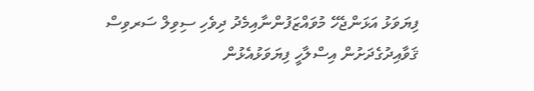ފިޔަވަޅު އަޅަންޖެހޭ މުވައްޒަފުންނާއިމެދު ދިވެހި ސިވިލް ސަރވިސް ޤަވާއިދުގެދަށުން އިސްލާހީ ފިޔަވަޅުއެޅުން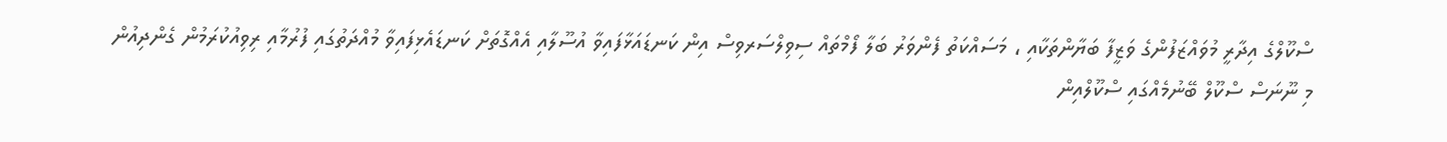ސްކޫލްގެ އިދާރީ މުވައްޒަފުންގެ ވަޒީފާ ބަޔާންތަކާއި ، މަސައްކަތު ފެންވަރު ބަލާ ފޯމްތައް ސިވިލްސަރވިސް އިން ކަނޑައަޅާފައިވާ އުސޫލާއި އެއްގޮތަށް ކަނޑައެޅިފައިވާ މުއްދަތުގައި ފުރުމާއި ރިވިއުކުރަމުން ގެންދިއުން
މި ނޫނަސް ސްކޫލް ބޭނުމެއްގައި ސްކޫލްއިން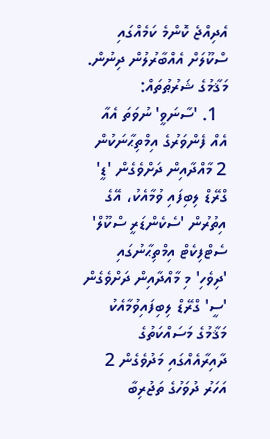އެދިއްޖެ ކޮންމެ ކަމެއްގައި ސްކޫލަށް އެއްބާރުލުން ދިނުން.
މަޤާމުގެ ޝަރުޠުތައް:
  1. 'ސާނަވީ' ނުވަތަ އެއާ އެއް ފެންވަރުގެ އިމްތިޙާނަކުން 2 މާއްދާއިން ދަށްވެގެން 'ޑީ' ގްރޭޑް ލިބިފައި ވުމާއެކު، އޭގެ އިތުރުން 'ސެކެންޑަރީ ސްކޫލް' ސެޓްފިކެޓް އިމްތިޙާނުގައި 'ދިވެހި' މި މާއްދާއިން ދަށްވެގެން 'ސީ' ގްރޭޑް ލިބިފައިވުމާއެކު މަޤާމުގެ މަސައްކަތުގެ ދާއިރާއެއްގައި މަދުވެގެން 2 އަހަރު ދުވަހުގެ ތަޖުރިބާ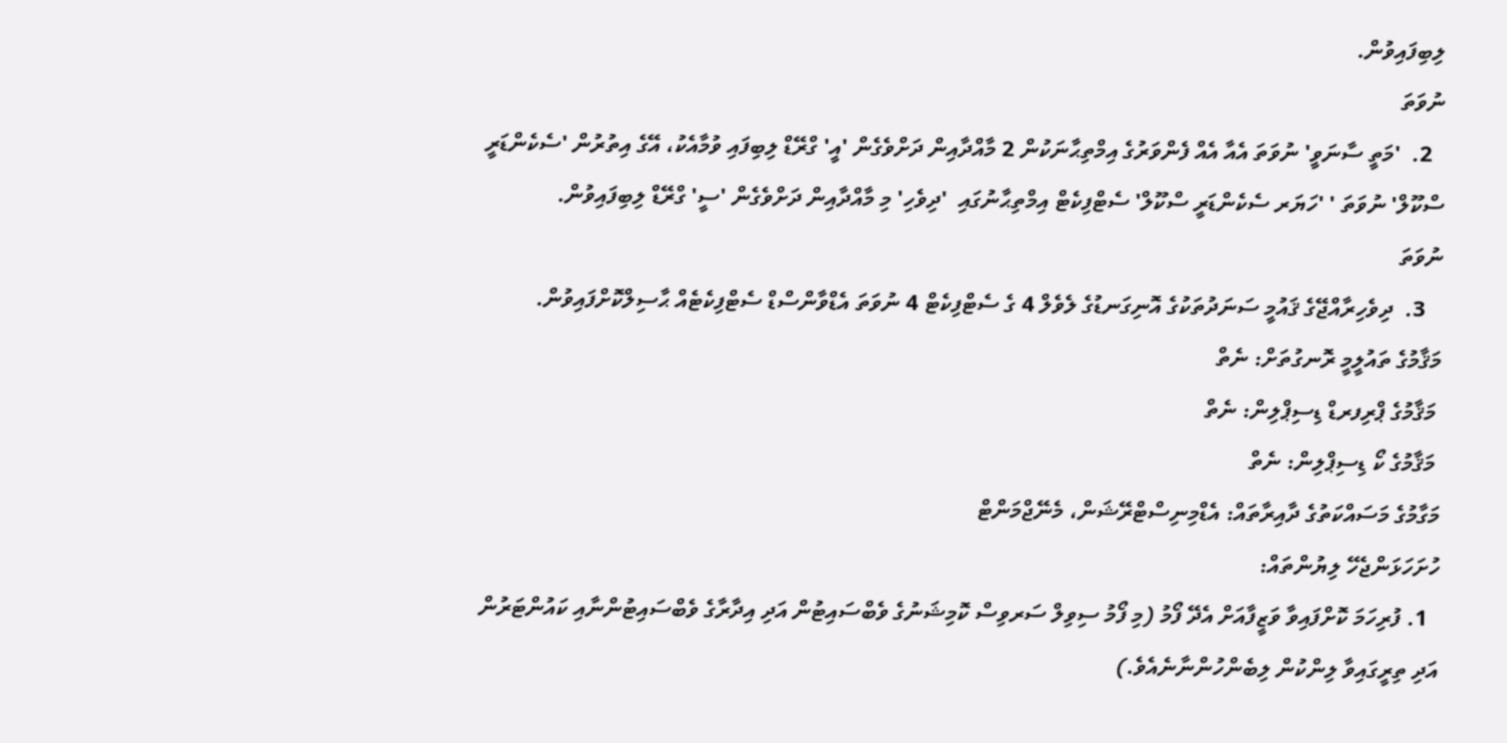ލިބިފައިވުން.
ނުވަތަ
  2.  'މަތީ ސާނަވީ' ނުވަތަ އެއާ އެއް ފެންވަރުގެ އިމްތިޙާނަކުން 2 މާއްދާއިން ދަށްވެގެން 'އީ' ގްރޭޑް ލިބިފައި ވުމާއެކު، އޭގެ އިތުރުން 'ސެކެންޑަރީ ސްކޫލް' ނުވަތަ ' 'ހަޔަރ ސެކެންޑަރީ ސްކޫލް' ސެޓްފިކެޓް އިމްތިޙާނުގައި  'ދިވެހި' މި މާއްދާއިން ދަށްވެގެން 'ސީ' ގްރޭޑް ލިބިފައިވުން.
ނުވަތަ
   3.  ދިވެހިރާއްޖޭގެ ޤައުމީ ސަނަދުތަކުގެ އޮނިގަނޑުގެ ލެވެލް 4 ގެ ސެޓްފިކެޓް 4 ނުވަތަ އެޑްވާންސްޑް ސެޓްފިކެޓެއް ޙާސިލްކޮށްފައިވުން.
މަޤާމުގެ ތައުލީމީ ރޮނގުތަށް: ނެތް
 މަޤާމުގެ ޕްރިފރޑް ޑިސިޕްލިން: ނެތް
 މަޤާމުގެ ކޯ ޑިސިޕްލިން: ނެތް
މަގާމުގެ މަސައްކަތުގެ ދާއިރާތައް: އެޑްމިނިސްޓްރޭޝަން، މެނޭޖްމަންޓް
ހުށަހަޅަންޖެހޭ ލިޔުންތައް:
  1. ފުރިހަމަ ކޮށްފައިވާ ވަޒީފާއަށް އެދޭ ފޯމު (މި ފޯމު ސިވިލް ސަރވިސް ކޮމިޝަނުގެ ވެބްސައިޓުން އަދި އިދާރާގެ ވެބްސައިޓުންނާއި ކައުންޓަރުން އަދި ތިރީގައިވާ ލިންކުން ލިބެންހުންނާނެއެވެ.)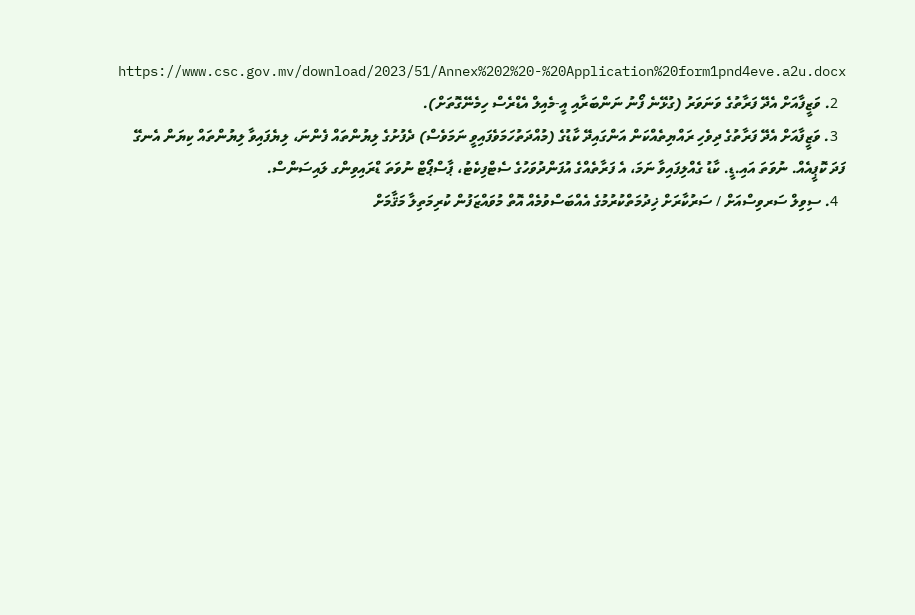https://www.csc.gov.mv/download/2023/51/Annex%202%20-%20Application%20form1pnd4eve.a2u.docx
  2. ވަޒީފާއަށް އެދޭ ފަރާތުގެ ވަނަވަރު (ގުޅޭނެ ފޯނު ނަންބަރާއި އީ-މެއިލް އެޑްރެސް ހިމެނޭގޮތަށް).
  3. ވަޒީފާއަށް އެދޭ ފަރާތުގެ ދިވެހި ރައްޔިތެއްކަން އަންގައިދޭ ކާޑުގެ (މުއްދަތުހަމަވެފައިވީ ނަމަވެސް) ދެފުށުގެ ލިޔުންތައް ފެންނަ، ލިޔެފައިވާ ލިޔުންތައް ކިޔަން އެނގޭ ފަދަ ކޮޕީއެއް. ނުވަތަ އައި.ޑީ. ކާޑު ގެއްލިފައިވާ ނަމަ، އެ ފަރާތެއްގެ އުފަންދުވަހުގެ ސެޓްފިކެޓު، ޕާސްޕޯޓް ނުވަތަ ޑްރައިވިންގ ލައިސަންސް.
  4. ސިވިލް ސަރވިސްއަށް / ސަރުކާރަށް ޚިދުމަތްކުރުމުގެ އެއްބަސްވުމެއް އޮތް މުވައްޒަފުން ކުރިމަތިލާ މަޤާމަށް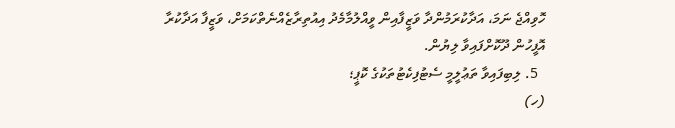ހޮވިއްޖެ ނަމަ، އަދާކުރަމުންދާ ވަޒީފާއިން ވީއްލުމާމެދު އިއުތިރާޒެއްނެތްކަމަށް، ވަޒީފާ އަދާކުރާ އޮފީހުން ދޫކޮށްފައިވާ ލިޔުން.
  5. ލިބިފައިވާ ތަޢުލީމީ ސެޓުފިކެޓުތަކުގެ ކޮޕީ؛
(ހ)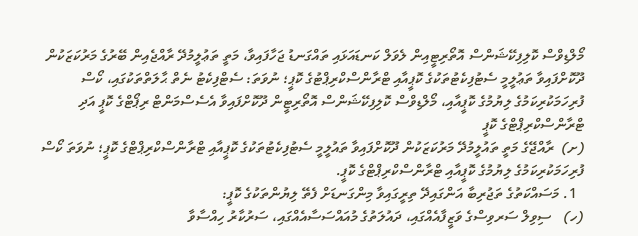މޯލްޑިވްސް ކޮލިފިކޭޝަންސް އޮތޯރިޓީއިން ލެވަލް ކަނޑައަޅައި ތައްގަނޑު ޖަހާފައިވާ، މަތީ ތަޢުލީމުދޭ ރާއްޖެއިން ބޭރުގެ މަރުކަޒަކުން ދޫކޮށްފައިވާ ތަޢުލީމީ ސެޓުފިކެޓުތަކުގެ ކޮޕީއާއި ޓްރާންސްކްރިޕްޓުގެ ކޮޕީ؛ ނުވަތަ: ސެޓްފިކެޓު ނެތް ޙާލަތްތަކުގައި، ކޯސް ފުރިހަމަކުރިކަމުގެ ލިޔުމުގެ ކޮޕީއާއި، މޯލްޑިވްސް ކޮލިފިކޭޝަންސް އޮތޯރިޓީން ދޫކޮށްފައިވާ އެސެސްމަންޓް ރިޕޯޓްގެ ކޮޕީ އަދި ޓްރާންސްކްރިޕްޓްގެ ކޮޕީ
(ށ)  ރާއްޖޭގެ މަތީ ތައުލީމުދޭ މަރުކަޒަކުން ދޫކޮށްފައިވާ ތައުލީމީ ސެޓުފިކެޓުތަކުގެ ކޮޕީއާއި ޓްރާންސްކްރިޕްޓްގެ ކޮޕީ؛ ނުވަތަ ކޯސް ފުރިހަމަކުރިކަމުގެ ލިޔުމުގެ ކޮޕީއާއި ޓްރާންސްކްރިޕްޓްގެ ކޮޕީ.
  1. މަސައްކަތުގެ ތަޖުރިބާ އަންގައިދޭ ތިރީގައިވާ މިންގަނޑަށް ފެތޭ ލިޔުންތަކުގެ ކޮޕީ:
(ހ)   ސިވިލް ސަރވިސްގެ ވަޒީފާއެއްގައި، ދައުލަތުގެ މުއައްސަސާއެއްގައި، ސަރުކާރު ހިއްސާވާ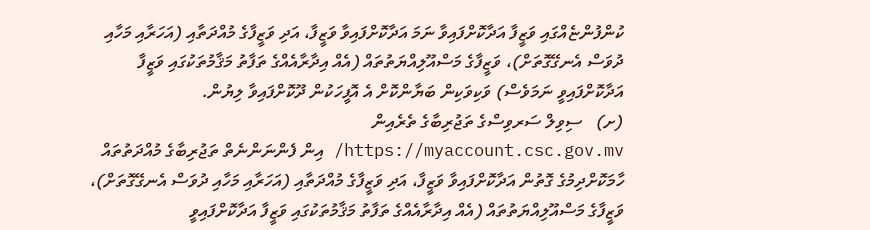ކުންފުންޏެއްގައި ވަޒީފާ އަދާކޮށްފައިވާ ނަމަ އަދާކޮށްފައިވާ ވަޒީފާ، އަދި ވަޒީފާގެ މުއްދަތާއި (އަހަރާއި މަހާއި ދުވަސް އެނގޭގޮތަށް)، ވަޒީފާގެ މަސްއޫލިއްޔަތުތައް (އެއް އިދާރާއެއްގެ ތަފާތު މަޤާމުތަކުގައި ވަޒީފާ އަދާކޮށްފައިވީ ނަމަވެސް) ވަކިވަކިން ބަޔާންކޮށް އެ އޮފީހަކުން ދޫކޮށްފައިވާ ލިޔުން.
(ށ)   ސިވިލް ސަރވިސްގެ ތަޖުރިބާގެ ތެރެއިން https://myaccount.csc.gov.mv/ އިން ފެންނަންނެތް ތަޖުރިބާގެ މުއްދަތުތައް ހާމަކޮށްދިމުގެ ގޮތުން އަދާކޮށްފައިވާ ވަޒީފާ، އަދި ވަޒީފާގެ މުއްދަތާއި (އަހަރާއި މަހާއި ދުވަސް އެނގޭގޮތަށް)، ވަޒީފާގެ މަސްއޫލިއްޔަތުތައް (އެއް އިދާރާއެއްގެ ތަފާތު މަޤާމުތަކުގައި ވަޒީފާ އަދާކޮށްފައިވީ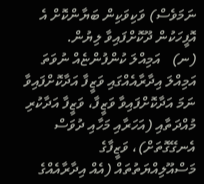ނަމަވެސް) ވަކިވަކިން ބަޔާންކޮށް އެ އޮފީހަކުން ދޫކޮށްފައިވާ ލިޔުން.
(ނ)   އަމިއްލަ ކުންފުންޏެއް ނުވަތަ އަމިއްލަ އިދާރާއެއްގައި ވަޒީފާ އަދާކޮށްފައިވާ ނަމަ އަދާކޮށްފައިވާ ވަޒީފާ، ވަޒީފާ އަދާކުރި މުއްދަތާއި (އަހަރާއި މަހާއި ދުވަސް އެނގޭގޮތަށް)، ވަޒީފާގެ މަސްއޫލިއްޔަތުތައް (އެއް އިދާރާއެއްގެ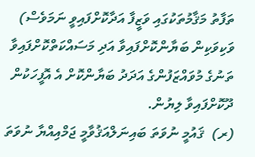ތަފާތު މަޤާމުތަކުގައި ވަޒީފާ އަދާކޮށްފައިވީ ނަމަވެސް) ވަކިވަކިން ބަޔާންކޮށްފައިވާ އަދި މަސައްކަތްކޮށްފައިވާ ތަނުގެ މުވައްޒަފުންގެ އަދަދު ބަޔާންކޮށް އެ އޮފީހަކުން ދޫކޮށްފައިވާ ލިޔުން.
(ރ)  ޤައުމީ ނުވަތަ ބައިނަލްއަޤުވާމީ ޖަމްއިއްޔާ ނުވަތަ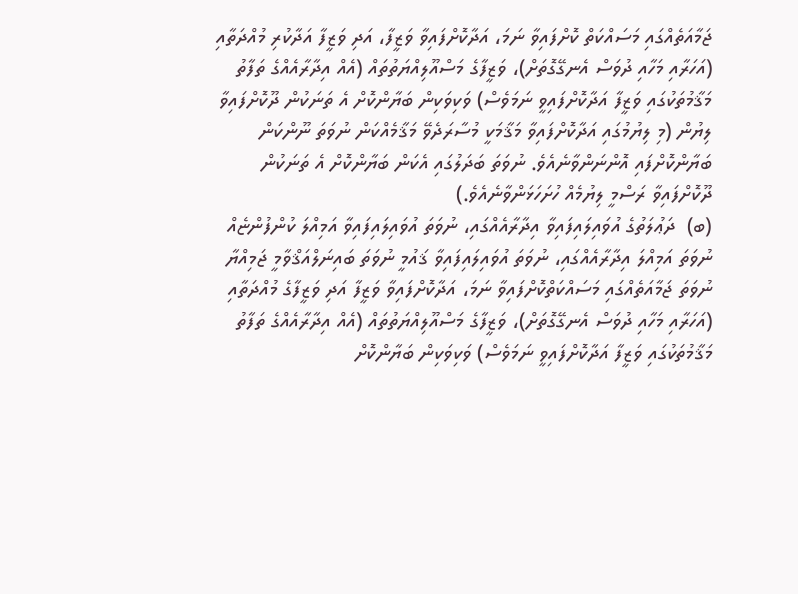ޖަމާއަތެއްގައި މަސައްކަތް ކޮށްފައިވާ ނަމަ، އަދާކޮށްފައިވާ ވަޒީފާ، އަދި ވަޒީފާ އަދާކުރި މުއްދަތާއި (އަހަރާއި މަހާއި ދުވަސް އެނގޭގޮތަށް)، ވަޒީފާގެ މަސްއޫލިއްޔަތުތައް (އެއް އިދާރާއެއްގެ ތަފާތު މަޤާމުތަކުގައި ވަޒީފާ އަދާކޮށްފައިވީ ނަމަވެސް) ވަކިވަކިން ބަޔާންކޮށް އެ ތަނަކުން ދޫކޮށްފައިވާ ލިޔުން (މި ލިޔުމުގައި އަދާކޮށްފައިވާ މަޤާމަކީ މުސާރަދެވޭ މަޤާމެއްކަން ނުވަތަ ނޫންކަން ބަޔާންކޮށްފައި އޮންނަންވާނެއެވެ. ނުވަތަ ބަދަލުގައި އެކަން ބަޔާންކޮށް އެ ތަނަކުން ދޫކޮށްފައިވާ ރަސްމީ ލިޔުމެއް ހުށަހަޅަންވާނެއެވެ.)
(ބ)  ދަޢުލަތުގެ އުވައިލައިފައިވާ އިދާރާއެއްގައި، ނުވަތަ އުވައިލައިފައިވާ އަމިއްލަ ކުންފުންޏެއް ނުވަތަ އަމިއްލަ އިދާރާއެއްގައި، ނުވަތަ އުވައިލައިފައިވާ ޤައުމީ ނުވަތަ ބައިނަލްއަޤްވާމީ ޖަމިއްޔާ ނުވަތަ ޖަމާއަތެއްގައި މަސައްކަތްކޮށްފައިވާ ނަމަ، އަދާކޮށްފައިވާ ވަޒީފާ އަދި ވަޒީފާގެ މުއްދަތާއި (އަހަރާއި މަހާއި ދުވަސް އެނގޭގޮތަށް)، ވަޒީފާގެ މަސްއޫލިއްޔަތުތައް (އެއް އިދާރާއެއްގެ ތަފާތު މަޤާމުތަކުގައި ވަޒީފާ އަދާކޮށްފައިވީ ނަމަވެސް) ވަކިވަކިން ބަޔާންކޮށް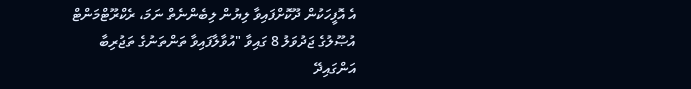އެ އޮފީހަކުން ދޫކޮށްފައިވާ ލިޔުން ލިބެންނެތް ނަމަ، ރެކްރޫޓްމަންޓް އުޞޫލުގެ ޖަދުވަލު 8 ގައިވާ "އުވާލާފައިވާ ތަންތަނުގެ ތަޖުރިބާ އަންގައިދޭ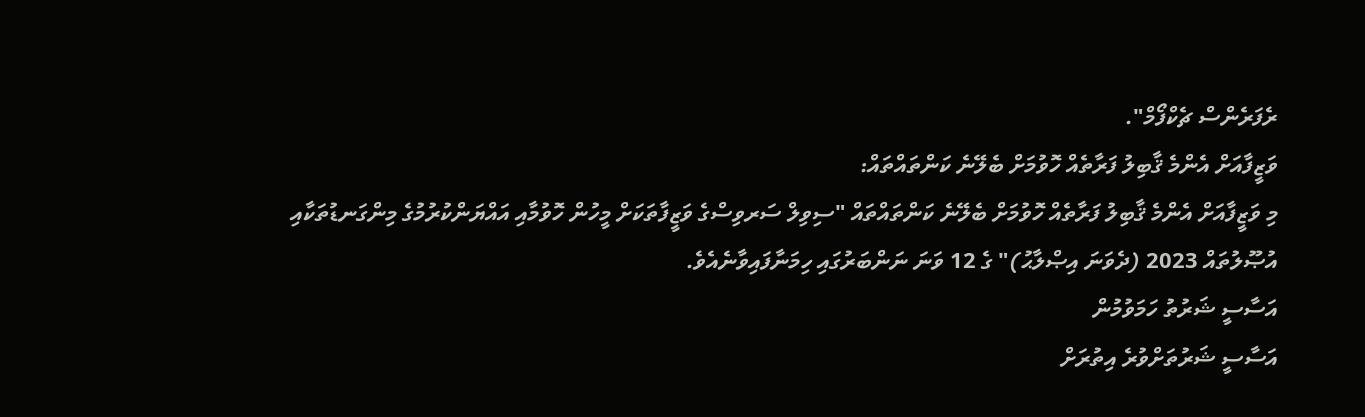ރެފަރެންސް ޗެކްފޯމް".
ވަޒީފާއަށް އެންމެ ޤާބިލު ފަރާތެއް ހޮވުމަށް ބެލޭނެ ކަންތައްތައް:
މި ވަޒީފާއަށް އެންމެ ޤާބިލު ފަރާތެއް ހޮވުމަށް ބެލޭނެ ކަންތައްތައް "ސިވިލް ސަރވިސްގެ ވަޒީފާތަކަށް މީހުން ހޮވުމާއި އައްޔަންކުރުމުގެ މިންގަނޑުތަކާއި އުޞޫލުތައް 2023 (ދެވަނަ އިޞްލާޙު)" ގެ 12 ވަނަ ނަންބަރުގައި ހިމަނާފައިވާނެއެވެ.
އަސާސީ ޝަރުތު ހަމަވުމުން
އަސާސީ ޝަރުތަށްވުރެ އިތުރަށް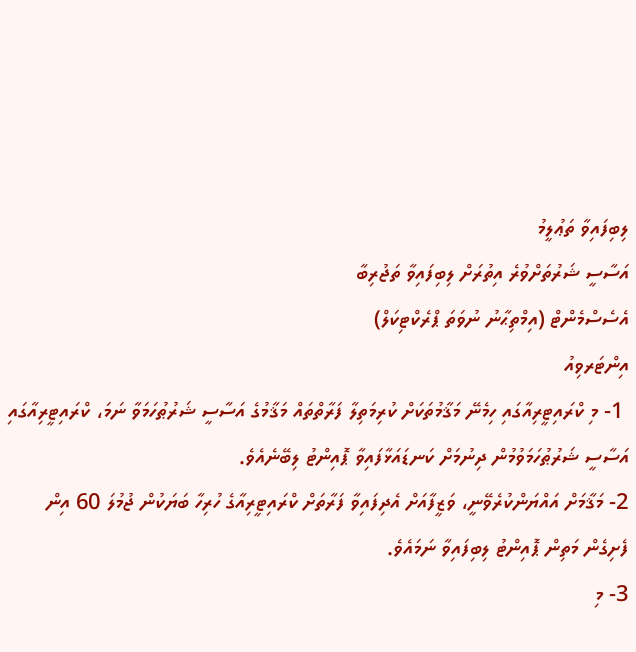ލިބިފައިވާ ތަޢުލީމު
އަސާސީ ޝަރުތަށްވުރެ އިތުރަށް ލިބިފައިވާ ތަޖުރިބާ
އެސެސްމެންޓް (އިމްތިޙާނު ނުވަތަ ޕްރެކްޓިކަލް)
އިންޓަރވިއު
 1- މި ކްރައިޓީރިއާގައި ހިމެނޭ މަޤާމުތަކަށް ކުރިމަތިލާ ފަރާތްތައް މަޤާމުގެ އަސާސީ ޝަރުޠުހަމަވާ ނަމަ، ކްރައިޓީރިއާގައި އަސާސީ ޝަރުޠުހަމަވުމުން ދިނުމަށް ކަނޑައަޅާފައިވާ ޕޮއިންޓު ލިބޭނެއެވެ.
2- މަޤާމަށް އައްޔަންކުރެވޭނީ، ވަޒީފާއަށް އެދިފައިވާ ފަރާތަށް ކްރައިޓީރިއާގެ ހުރިހާ ބަޔަކުން ޖުމުލަ 60 އިން ފެށިގެން މަތިން ޕޮއިންޓު ލިބިފައިވާ ނަމައެވެ.
3- މި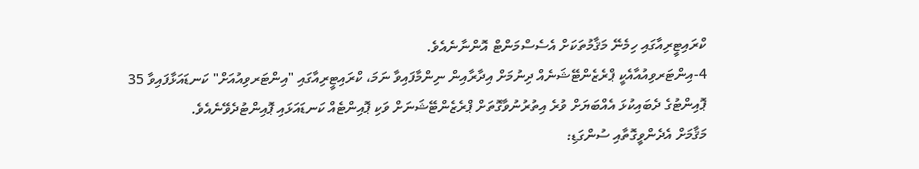ކްރައިޓީރިއާގައި ހިމެނޭ މަޤާމުތަކަށް އެސެސްމަންޓް އޮންނާނެއެވެ.
4-އިންޓަރވިއުއާއެކީ ޕްރެޒެންޓޭޝަނެއް ދިނުމަށް އިދާރާއިން ނިންމާފައިވާ ނަމަ، ކްރައިޓީރިއާގައި "އިންޓަރވިއުއަށް" ކަނޑައަޅާފައިވާ 35 ޕޮއިންޓުގެ ދެބައިކުޅަ އެއްބަޔަށް ވުރެ އިތުރުނުވާގޮތަށް ޕްރެޒެންޓޭޝަނަށް ވަކި ޕޮއިންޓެއް ކަނޑައަޅައި ޕޮއިންޓުދެވޭނެއެވެ.
މަޤާމަށް އެދެންވީގޮތާއި ސުންގަޑި: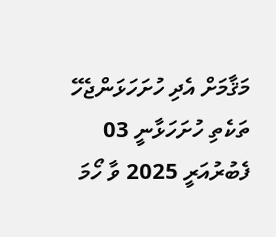މަޤާމަށް އެދި ހުށަހަޅަންޖެހޭ ތަކެތި ހުށަހަޅާނީ 03 ފެބުރުއަރީ 2025 ވާ ހޯމަ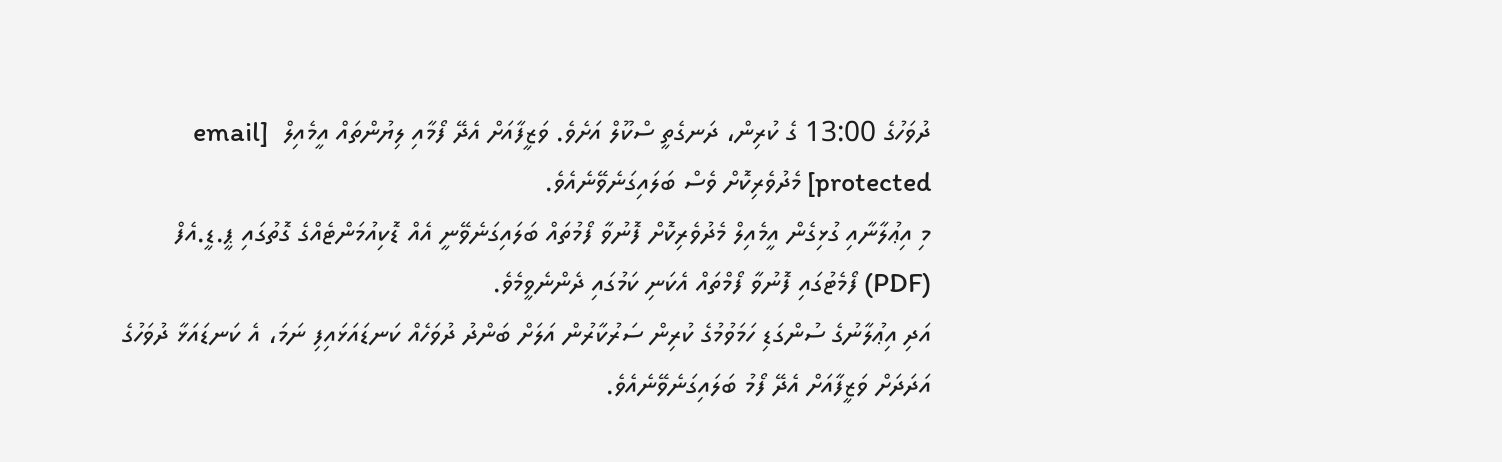ދުވަހުގެ 13:00 ގެ ކުރިން، ދަނގެތީ ސްކޫލް އަށެވެ. ވަޒީފާއަށް އެދޭ ފޯމާއި ލިޔުންތައް އީމެއިލް  [email protected] މެދުވެރިކޮށް ވެސް ބަލައިގަނެވޭނެއެވެ.
މި އިޢުލާނާއި ގުޅިގެން އީމެއިލް މެދުވެރިކޮށް ފޮނުވާ ފޯމުތައް ބަލައިގަނެވޭނީ އެއް ޑޮކިއުމަންޓެއްގެ ގޮތުގައި ޕީ.ޑީ.އެފް (PDF) ފޯމެޓުގައި ފޮނުވާ ފޯމްތައް އެކަނި ކަމުގައި ދެންނެވީމެވެ.
އަދި އިޢުލާނުގެ ސުންގަޑި ހަމަވުމުގެ ކުރިން ސަރުކާރުން އަލަށް ބަންދު ދުވަހެއް ކަނޑައަޅައިފި ނަމަ، އެ ކަނޑައަޅާ ދުވަހުގެ އަދަދަށް ވަޒީފާއަށް އެދޭ ފޯމު ބަލައިގަނެވޭނެއެވެ.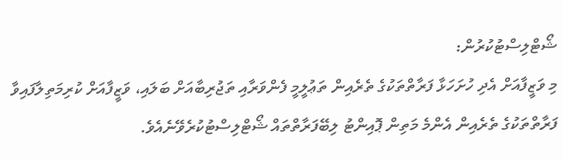ޝޯޓްލިސްޓުކުރުން:
މި ވަޒީފާއަށް އެދި ހުށަހަޅާ ފަރާތްތަކުގެ ތެރެއިން ތަޢުލީމީ ފެންވަރާއި ތަޖުރިބާއަށް ބަލައި، ވަޒީފާއަށް ކުރިމަތިލާފައިވާ ފަރާތްތަކުގެ ތެރެއިން އެންމެ މަތިން ޕޮއިންޓު ލިބޭފަރާތްތައް ޝޯޓްލިސްޓުކުރެވޭނެއެވެ.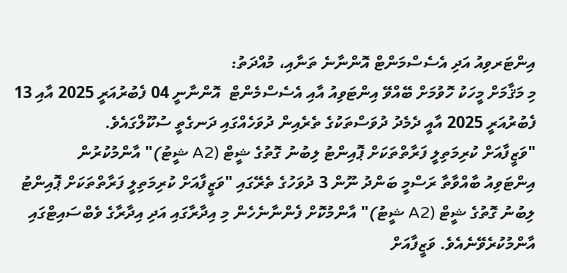އިންޓަރވިއު އަދި އެސެސްމަންޓް އޮންނާނެ ތަނާއި، މުއްދަތު:
މި މަޤާމަށް މީހަކު ހޮވުމަށް ބޭއްވޭ އިންޓަވިއު އާއި އެސެސްމެންޓް  އޮންނާނީ 04 ފެބުރުއަރީ 2025 އާއި 13 ފެބުރުއަރީ 2025 އާއީ ދެމެދު ދުވަސްތަކުގެ ތެރެއިން ދުވަހެއްގައި ދަނގެތީ ސުކޫލްގައެވެ.
"ވަޒީފާއަށް ކުރިމަތިލީ ފަރާތްތަކަށް ޕޮއިންޓު ލިބުނު ގޮތުގެ ޝީޓް (A2 ޝީޓު)" އާންމުކުރުން
އިންޓަވިއު ބާއްވާތާ ރަސްމީ ބަންދު ނޫން 3 ދުވަހުގެ ތެރޭގައި "ވަޒީފާއަށް ކުރިމަތިލީ ފަރާތްތަކަށް ޕޮއިންޓު ލިބުނު ގޮތުގެ ޝީޓް (A2 ޝީޓު)" އާންމުކޮށް ފެންނާނެހެން މި އިދާރާގައި އަދި އިދާރާގެ ވެބްސައިޓްގައި އާންމުކުރެވޭނެއެވެ. ވަޒީފާއަށް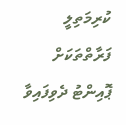ކުރިމަތިލީ ފަރާތްތަކަށް ޕޮއިންޓު ދެވިފައިވާ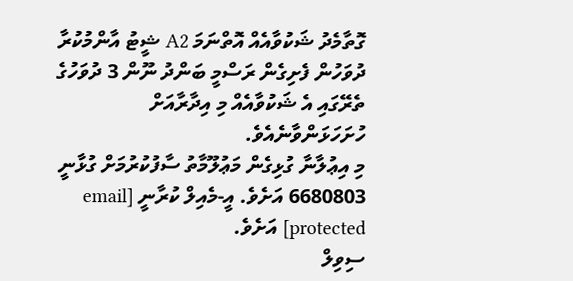ގޮތާމެދު ޝަކުވާއެއް އޮތްނަމަ A2 ޝީޓު އާންމުކުރާ ދުވަހުން ފެށިގެން ރަސްމީ ބަންދު ނޫން 3 ދުވަހުގެ ތެރޭގައި އެ ޝަކުވާއެއް މި އިދާރާއަށް ހުށަހަޅަންވާނެއެވެ.
މި އިޢުލާނާ ގުޅިގެން މަޢުލޫމާތު ސާފުކުރުމަށް ގުޅާނީ 6680803 އަށެވެ. އީ-މެއިލް ކުރާނީ [email protected] އަށެވެ.
ސިވިލް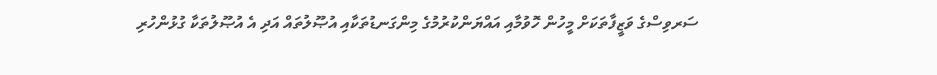ސަރވިސްގެ ވަޒީފާތަކަށް މީހުން ހޮވުމާއި އައްޔަންކުރުމުގެ މިންގަނޑުތަކާއި އުޞޫލުތައް އަދި އެ އުޞޫލުތަކާ ގުޅުންހުރި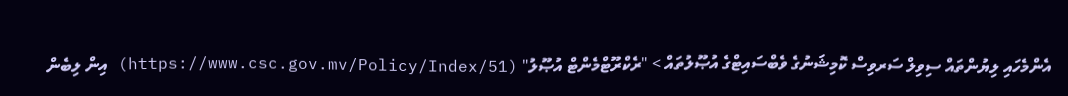އެންމެހައި ލިޔުންތައް ސިވިލް ސަރވިސް ކޮމިޝަނުގެ ވެބްސައިޓްގެ އުޞޫލުތައް > "ރެކްރޫޓްމެންޓް އުޞޫލު" (https://www.csc.gov.mv/Policy/Index/51) އިން ލިބެން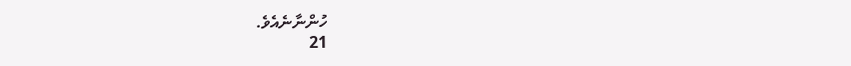ހުންނާނެއެވެ.
21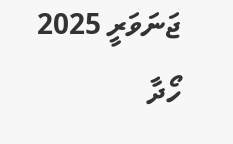ޖަނަވަރީ 2025
ހޯދާ